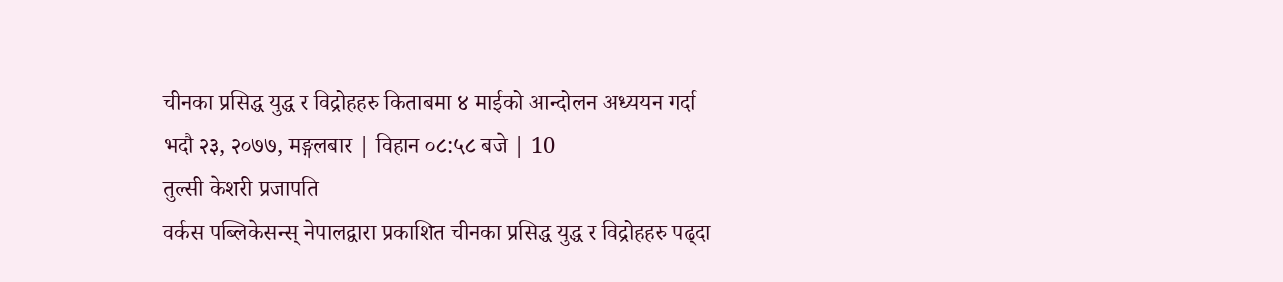चीनका प्रसिद्ध युद्ध र विद्रोहहरु किताबमा ४ माईको आन्दोलन अध्ययन गर्दा
भदौ २३, २०७७, मङ्गलबार | विहान ०८:५८ बजे | 10
तुल्सी केशरी प्रजापति
वर्कस पब्लिकेसन्स् नेपालद्वारा प्रकाशित चीनका प्रसिद्ध युद्ध र विद्रोहहरु पढ्दा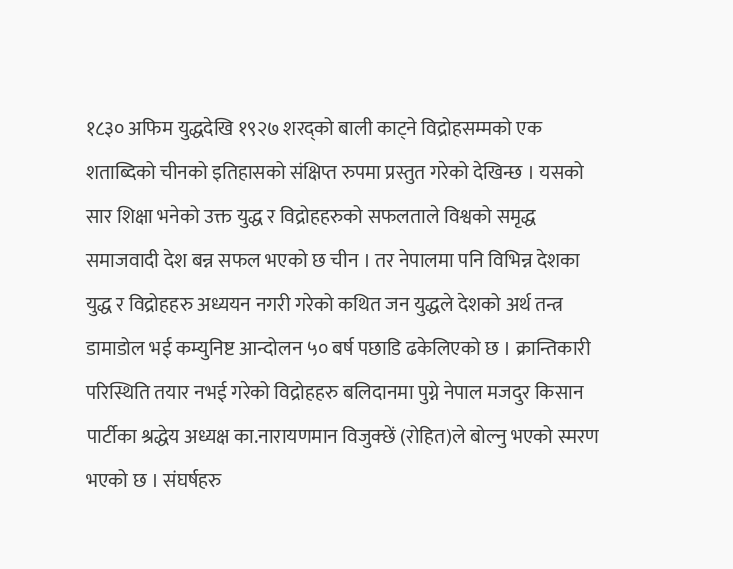१८३० अफिम युद्धदेखि १९२७ शरद्को बाली काट्ने विद्रोहसम्मको एक शताब्दिको चीनको इतिहासको संक्षिप्त रुपमा प्रस्तुत गरेको देखिन्छ । यसको सार शिक्षा भनेको उक्त युद्ध र विद्रोहहरुको सफलताले विश्वको समृद्ध समाजवादी देश बन्न सफल भएको छ चीन । तर नेपालमा पनि विभिन्न देशका युद्ध र विद्रोहहरु अध्ययन नगरी गरेको कथित जन युद्धले देशको अर्थ तन्त्र डामाडोल भई कम्युनिष्ट आन्दोलन ५० बर्ष पछाडि ढकेलिएको छ । क्रान्तिकारी परिस्थिति तयार नभई गरेको विद्रोहहरु बलिदानमा पुग्ने नेपाल मजदुर किसान पार्टीका श्रद्धेय अध्यक्ष का.नारायणमान विजुक्छें (रोहित)ले बोल्नु भएको स्मरण भएको छ । संघर्षहरु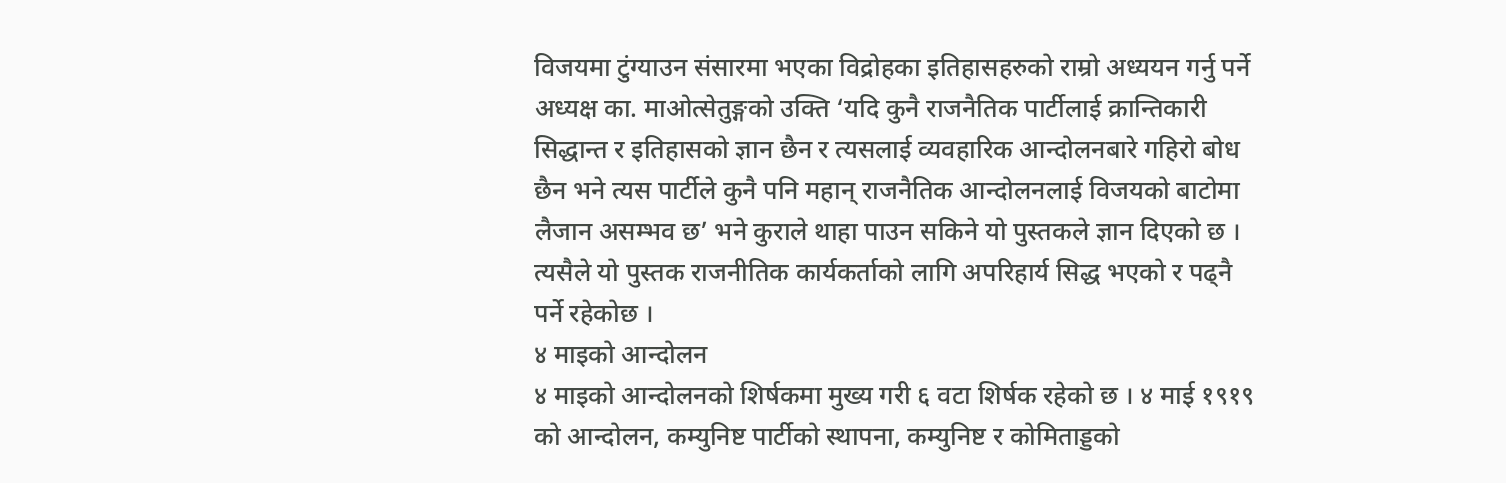विजयमा टुंग्याउन संसारमा भएका विद्रोहका इतिहासहरुको राम्रो अध्ययन गर्नु पर्ने अध्यक्ष का. माओत्सेतुङ्गको उक्ति ‘यदि कुनै राजनैतिक पार्टीलाई क्रान्तिकारी सिद्धान्त र इतिहासको ज्ञान छैन र त्यसलाई व्यवहारिक आन्दोलनबारे गहिरो बोध छैन भने त्यस पार्टीले कुनै पनि महान् राजनैतिक आन्दोलनलाई विजयको बाटोमा लैजान असम्भव छ’ भने कुराले थाहा पाउन सकिने यो पुस्तकले ज्ञान दिएको छ । त्यसैले यो पुस्तक राजनीतिक कार्यकर्ताको लागि अपरिहार्य सिद्ध भएको र पढ्नै पर्ने रहेकोछ ।
४ माइको आन्दोलन
४ माइको आन्दोलनको शिर्षकमा मुख्य गरी ६ वटा शिर्षक रहेको छ । ४ माई १९१९ को आन्दोलन, कम्युनिष्ट पार्टीको स्थापना, कम्युनिष्ट र कोमिताड्डको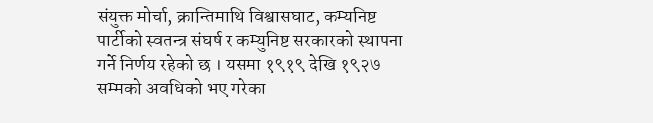संयुक्त मोर्चा, क्रान्तिमाथि विश्वासघाट, कम्यनिष्ट पार्टीको स्वतन्त्र संघर्ष र कम्युनिष्ट सरकारको स्थापना गर्ने निर्णय रहेको छ । यसमा १९१९ देखि १९२७ सम्मको अवधिको भए गरेका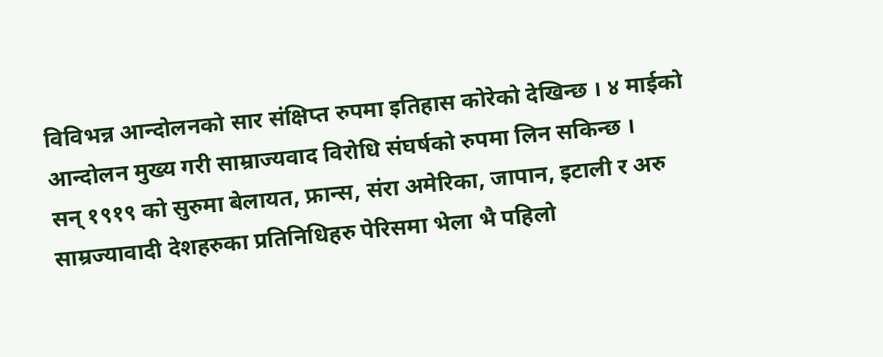विविभन्न आन्दोलनको सार संक्षिप्त रुपमा इतिहास कोरेको देखिन्छ । ४ माईको आन्दोलन मुख्य गरी साम्राज्यवाद विरोधि संघर्षको रुपमा लिन सकिन्छ ।
सन् १९१९ को सुरुमा बेलायत, फ्रान्स, संरा अमेरिका, जापान, इटाली र अरु साम्रज्यावादी देशहरुका प्रतिनिधिहरु पेरिसमा भेला भै पहिलो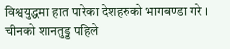विश्वयुद्धमा हात पारेका देशहरुको भागबण्डा गरे । चीनको शानतुड्ड पहिले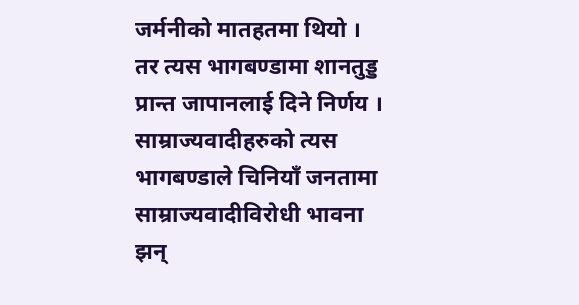जर्मनीको मातहतमा थियो । तर त्यस भागबण्डामा शानतुड्ड प्रान्त जापानलाई दिने निर्णय । साम्राज्यवादीहरुको त्यस भागबण्डाले चिनियाँ जनतामा साम्राज्यवादीविरोधी भावना झन्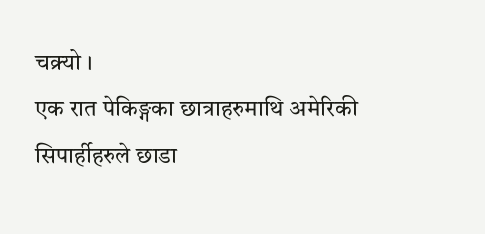चक्र्यो ।
एक रात पेकिङ्गका छात्राहरुमाथि अमेरिकी सिपार्हीहरुले छाडा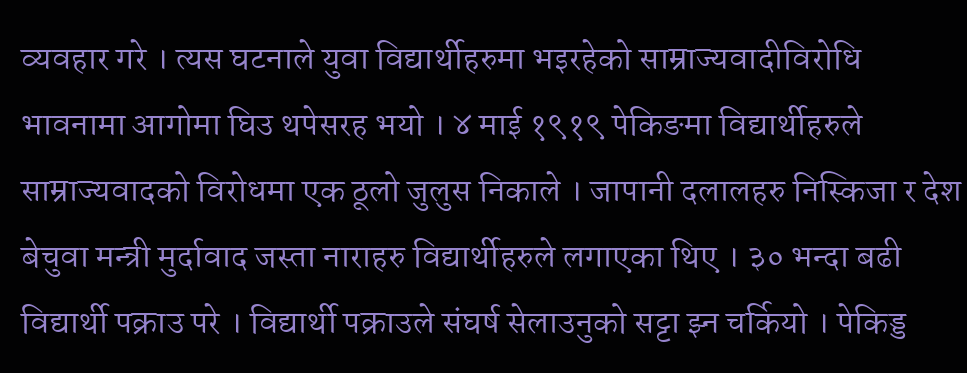व्यवहार गरे । त्यस घटनाले युवा विद्यार्थीहरुमा भइरहेको साम्राज्यवादीविरोधि भावनामा आगोमा घिउ थपेसरह भयो । ४ माई १९१९ पेकिङमा विद्यार्थीहरुले साम्राज्यवादको विरोधमा एक ठूलो जुलुस निकाले । जापानी दलालहरु निस्किजा र देश बेचुवा मन्त्री मुर्दावाद जस्ता नाराहरु विद्यार्थीहरुले लगाएका थिए । ३० भन्दा बढी विद्यार्थी पक्राउ परे । विद्यार्थी पक्राउले संघर्ष सेलाउनुको सट्टा झ्न चर्कियो । पेकिड्ड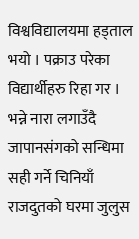विश्वविद्यालयमा हड्ताल भयो । पक्राउ परेका विद्यार्थीहरु रिहा गर । भन्ने नारा लगाउँदै जापानसंगको सन्धिमा सही गर्ने चिनियाँ राजदुतको घरमा जुलुस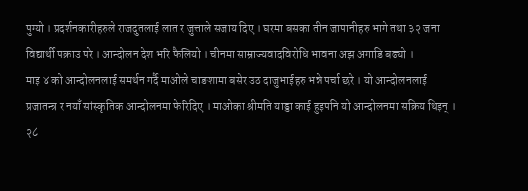पुग्यो । प्रदर्शनकारीहरुले राजदुतलाई लात र जुत्ताले सजाय दिए । घरमा बसका तीन जापानीहरु भागे तथा ३२ जना विद्यार्थी पक्राउ परे । आन्दोलन देश भरि फैलियो । चीनमा साम्राज्यवादविरोधि भावना अझ अगाडि बढ्यो ।
माइ ४ को आन्दोलनलाई समर्थन गर्दै माओले चाङशामा बसेर उठ दाजुभाईहरु भन्ने पर्चा छरे । यो आन्दोलनलाई प्रजातन्त्र र नयाँ सांस्कृतिक आन्दोलनमा फेरिदिए । माओका श्रीमति याड्डा काई हुइपनि यो आन्दोलनमा सक्रिय थिइन् ।
२८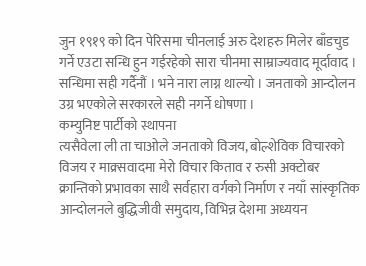जुन १९१९ को दिन पेरिसमा चीनलाई अरु देशहरु मिलेर बाँडचुड गर्ने एउटा सन्धि हुन गईरहेको सारा चीनमा साम्राज्यवाद मूर्दावाद । सन्धिमा सही गर्दैनौं । भने नारा लाग्न थाल्यो । जनताको आन्दोलन उग्र भएकोले सरकारले सही नगर्ने धोषणा ।
कम्युनिष्ट पार्टीको स्थापना
त्यसैवेला ली ता चाओले जनताको विजय, बोल्शेविक विचारको विजय र माक्र्सवादमा मेरो विचार किताव र रुसी अक्टोबर क्रान्तिको प्रभावका साथै सर्वहारा वर्गको निर्माण र नयाँ सांस्कृतिक आन्दोलनले बुद्धिजीवी समुदाय, विभिन्न देशमा अध्ययन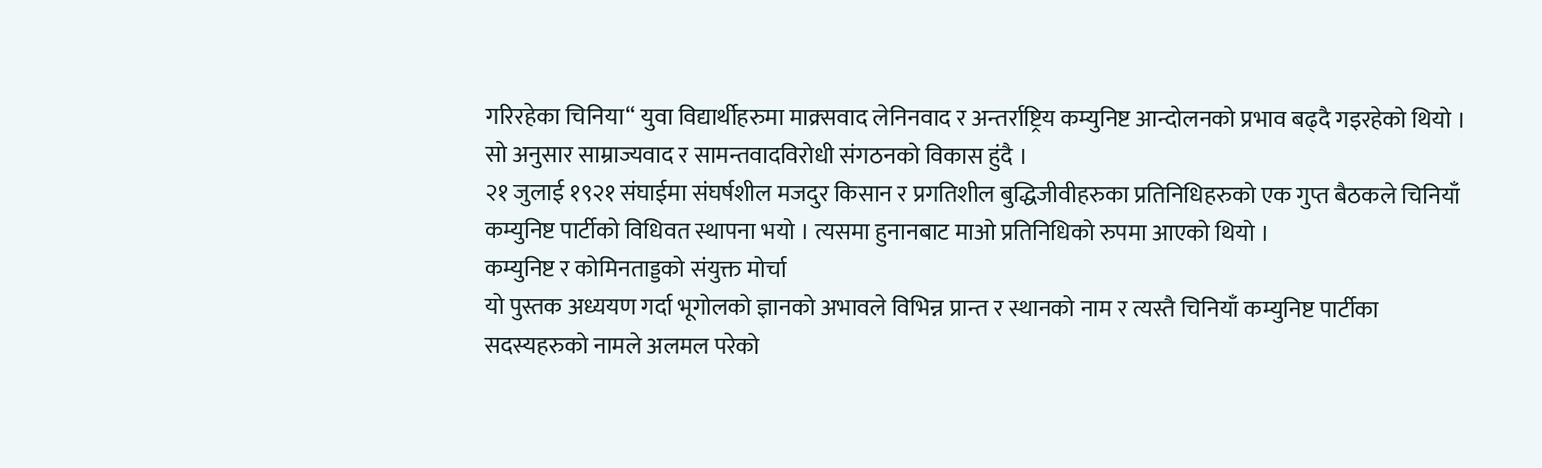गरिरहेका चिनिया“ युवा विद्यार्थीहरुमा माक्र्सवाद लेनिनवाद र अन्तर्राष्ट्रिय कम्युनिष्ट आन्दोलनको प्रभाव बढ्दै गइरहेको थियो । सो अनुसार साम्राज्यवाद र सामन्तवादविरोधी संगठनको विकास हुंदै ।
२१ जुलाई १९२१ संघाईमा संघर्षशील मजदुर किसान र प्रगतिशील बुद्धिजीवीहरुका प्रतिनिधिहरुको एक गुप्त बैठकले चिनियाँ कम्युनिष्ट पार्टीको विधिवत स्थापना भयो । त्यसमा हुनानबाट माओ प्रतिनिधिको रुपमा आएको थियो ।
कम्युनिष्ट र कोमिनताड्डको संयुक्त मोर्चा
यो पुस्तक अध्ययण गर्दा भूगोलको ज्ञानको अभावले विभिन्न प्रान्त र स्थानको नाम र त्यस्तै चिनियाँ कम्युनिष्ट पार्टीका सदस्यहरुको नामले अलमल परेको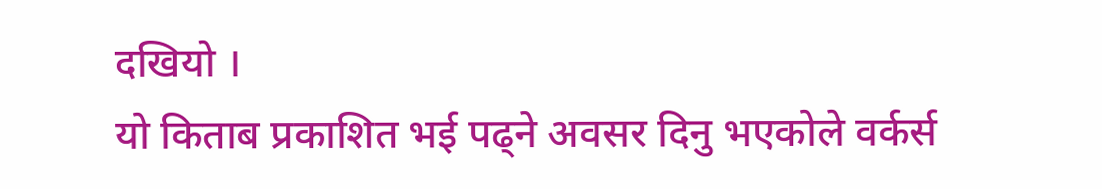दखियो ।
यो किताब प्रकाशित भई पढ्ने अवसर दिनु भएकोले वर्कर्स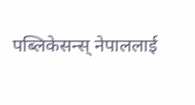पब्लिकेसन्स् नेपाललाई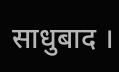साधुबाद ।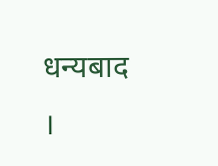धन्यबाद ।